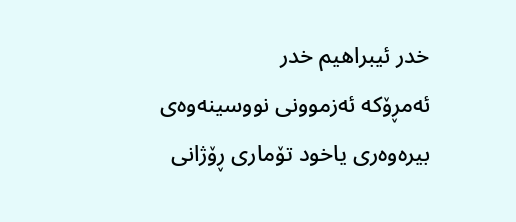خدر ئیبراهیم خدر
ئەمڕۆکە ئەزموونی نووسینەوەی بیرەوەری یاخود تۆماری ڕۆژانی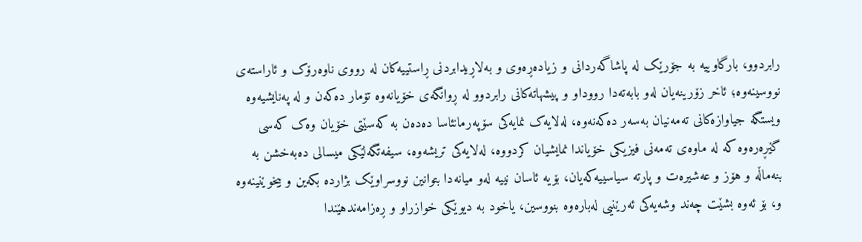رابردوو، بارگاوییە بە جۆرێک لە پاشاگەردانی و زیادەڕەوی و بەلاڕیدابردنی ڕاستییەکان لە رووی ناوەرۆک و ئاراستەی نووسینەوە؛ ئاخر زۆرینەیان لەو بابەتەدا رووداو و پیشهاتەکانی رابردوو لە ڕوانگەی خۆیانەوە تۆمار دەکەن و لە پەنایشیەوە ویستگە جیاوازەکانی تەمەنیان بەسەر دەکەنەوە، لەلایەک نمایەکی سۆپەرمانئاسا دەدەن بە کەسێتی خۆیان وەک کەسی گێڕەرەوە کە لە ماوەی تەمەنی فیزیکی خۆیاندا نمایشیان کردووە، لەلایەکی تریشەوە، سیفەتگەلێکی میسالی دەبەخشن بە بنەماڵە و هۆز و عەشیرەت و پارتە سیاسییەکەیان، بۆیە ئاسان نییە لەو میانەدا بتوانین نووسراوێک بژاردە بکەین و بیخوێنینەوە و، بۆ ئەوە بشێت چەند وشەیەکی ئەرێنیی لەبارەوە بنووسین، یاخود بە دیوێکی خوازراو و ڕەزامەندهێندا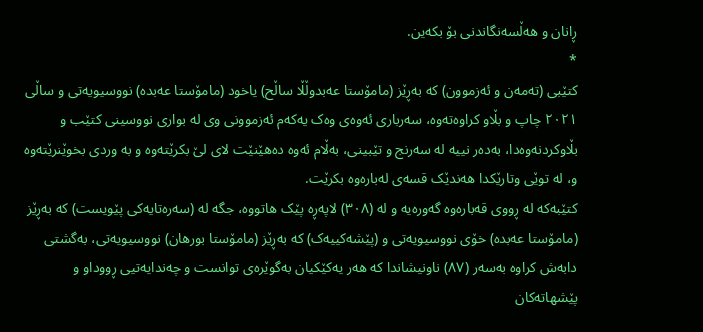ڕانان و هەڵسەنگاندنی بۆ بکەین.
*
کتێبی (تەمەن و ئەزموون) کە بەڕێز (مامۆستا عەبدوڵڵا ساڵح) یاخود (مامۆستا عەبدە) نووسیویەتی و ساڵی ٢٠٢١ چاپ و بڵاو کراوەتەوە، سەرباری ئەوەی وەک یەکەم ئەزموونی وی لە بواری نووسینی کتێب و بڵاوکردنەوەدا، بەدەر نییە لە سەرنج و تێبینی، بەڵام ئەوە دەهێنێت لای لێ بکرێتەوە و بە وردی بخوێنرێتەوە و، لە توێی وتارێکدا هەندێک قسەی لەبارەوە بکرێت.
کتێبەکە لە ڕووی قەبارەوە گەورەیە و لە (٣٠٨) لاپەڕە پێک هاتووە، جگە لە (سەرەتایەکی پێویست) کە بەڕێز (مامۆستا عەبدە) خۆی نووسیویەتی و (پێشەکییەک) کە بەڕێز (مامۆستا بورهان) نووسیویەتی، بەگشتی دابەش کراوە بەسەر (٨٧) ناونیشاندا کە هەر یەکێکیان بەگوێرەی توانست و چەندایەتیی ڕووداو و پێشهاتەکان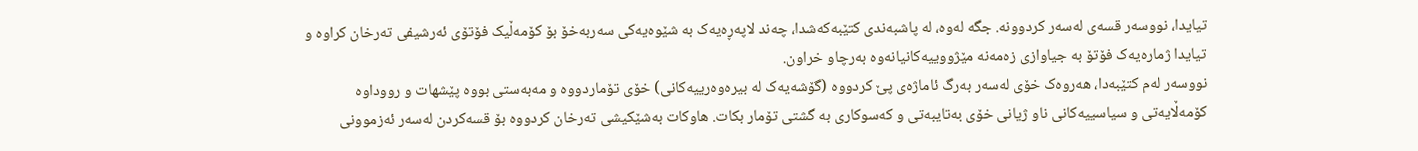تیایدا، نووسەر قسەی لەسەر کردوونە. جگە لەوە، لە پاشبەندی کتێبەکەشدا، چەند لاپەڕەیەک بە شێوەیەکی سەربەخۆ بۆ کۆمەڵیک فۆتۆی ئەرشیفی تەرخان کراوە و تیایدا ژمارەیەک فۆتۆ بە جیاوازی زەمەنە مێژووییەکانیانەوە بەرچاو خراون.
نووسەر لەم کتێبەدا، هەروەک خۆی لەسەر بەرگ ئاماژەی پێ کردووە (گۆشەیەک لە بیرەوەرییەکانی) خۆی تۆماردووە و مەبەستی بووە پێشهات و رووداوە کۆمەڵایەتی و سیاسییەکانی ناو ژیانی خۆی بەتایبەتی و کەسوکاری بە گشتی تۆمار بکات. هاوکات بەشێکیشی تەرخان کردووە بۆ قسەکردن لەسەر ئەزموونی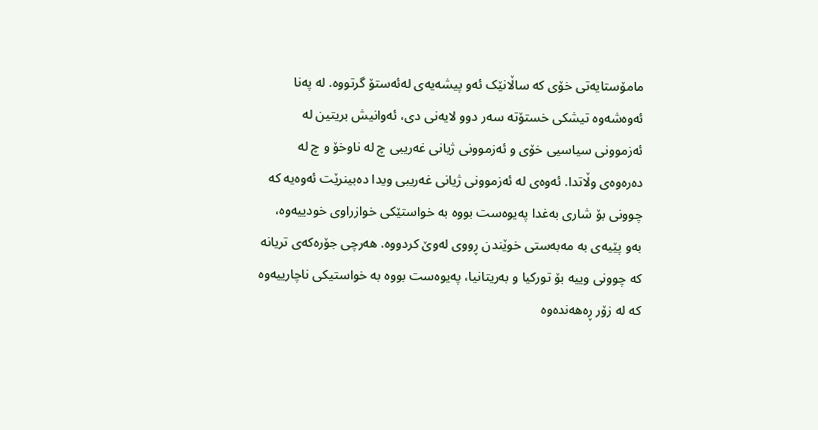مامۆستایەتی خۆی کە ساڵانێک ئەو پیشەیەی لەئەستۆ گرتووە. لە پەنا ئەوەشەوە تیشکی خستۆتە سەر دوو لایەنی دی، ئەوانیش بریتین لە ئەزموونی سیاسیی خۆی و ئەزموونی ژیانی غەریبی چ لە ناوخۆ و چ لە دەرەوەی وڵاتدا. ئەوەی لە ئەزموونی ژیانی غەریبی ویدا دەبینرێت ئەوەیە کە چوونی بۆ شاری بەغدا پەیوەست بووە بە خواستێکی خوازراوی خودییەوە، بەو پێیەی بە مەبەستی خوێندن ڕووی لەوێ کردووە. هەرچی جۆرەکەی تریانە کە چوونی وییە بۆ تورکیا و بەریتانیا، پەیوەست بووە بە خواستیكی ناچارییەوە کە لە زۆر ڕەهەندەوە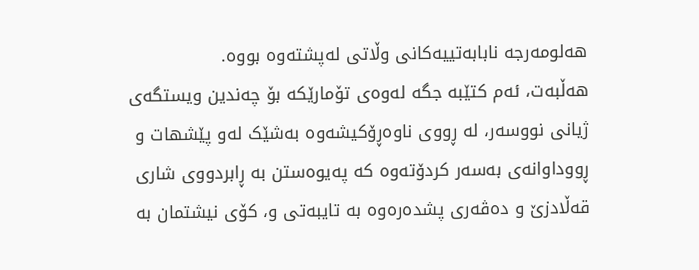هەلومەرجە نابابەتییەکانی وڵاتی لەپشتەوە بووە.
هەڵبەت، ئەم کتێبە جگە لەوەی تۆمارێکە بۆ چەندین ویستگەی ژیانی نووسەر، لە ڕووی ناوەڕۆکیشەوە بەشێک لەو پێشهات و ڕووداوانەی بەسەر کردۆتەوە کە پەیوەستن بە ڕابردووی شاری قەڵادزێ و دەڤەری پشدەرەوە بە تایبەتی و، کۆی نیشتمان بە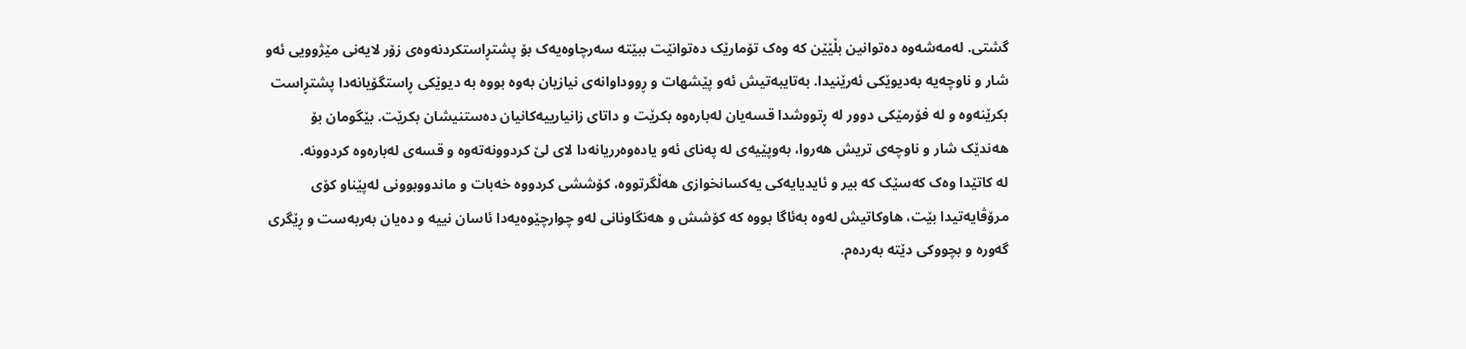گشتی. لەمەشەوە دەتوانین بڵێێن کە وەک تۆمارێک دەتوانێت ببێتە سەرچاوەیەک بۆ پشتڕاستکردنەوەی زۆر لایەنی مێژوویی ئەو شار و ناوچەیە بەدیوێکی ئەرێنیدا. بەتایبەتیش ئەو پێشهات و ڕووداوانەی نیازیان بەوە بووە بە دیوێکی ڕاستگۆیانەدا پشتڕاست بکرێنەوە و لە فۆرمێکی دوور لە ڕتووشدا قسەیان لەبارەوە بکرێت و داتای زانیارییەکانیان دەستنیشان بکرێت. بێگومان بۆ هەندێک شار و ناوچەی تریش هەروا، بەوپێیەی لە پەنای ئەو یادەوەرریانەدا لای لێ کردوونەتەوە و قسەی لەبارەوە کردوونە.
لە کاتێدا وەک کەسێک کە بیر و ئایدیایەکی یەکسانخوازی هەڵگرتووە، کۆششی کردووە خەبات و ماندووبوونی لەپێناو کۆی مرۆڤایەتیدا بێت، هاوکاتیش لەوە بەئاگا بووە کە کۆشش و هەنگاونانی لەو چوارچێوەیەدا ئاسان نییە و دەیان بەربەست و ڕێگری گەورە و بچووکی دێتە بەردەم.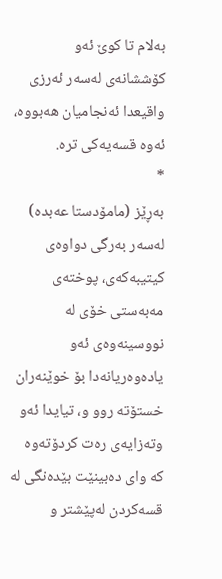بەلام تا کوێ ئەو کۆششانەی لەسەر ئەرزی واقیعدا ئەنجامیان هەبووە، ئەوە قسەیەکی ترە.
*
بەڕێز (مامۆدستا عەبدە) لەسەر بەرگی دواوەی کیتیبەکەی، پوختەی مەبەستی خۆی لە نووسینەوەی ئەو یادەوەریانەدا بۆ خوێنەران خستۆتە روو و، تیایدا ئەو وتەزایەی رەت کردۆتەوە کە وای دەبینێت بێدەنگی لە قسەکردن لەپێشتر و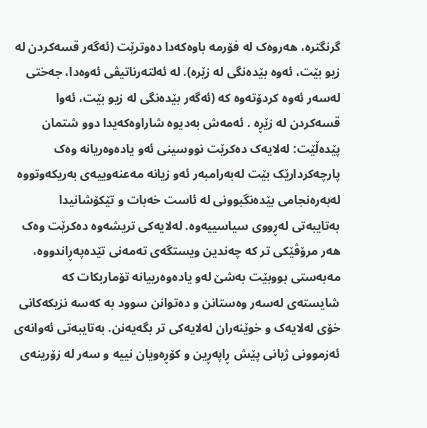گرنگترە، هەروەک لە فۆرمە باوەکەدا دەوترێت (ئەگەر قسەکردن لە زیو بێت، ئەوە بێدەنگی لە زێرە). لە ئەلتەرناتیڤی ئەوەدا، جەختی لەسەر ئەوە کردۆتەوە کە (ئەگەر بێدەنگی لە زیو بێت، ئەوا قسەکردن لە زێڕە . ئەمەش بەدیوە شاراوەکەیدا دوو شتمان پێدەڵێت: لەلایەک دەکرێت نووسینی ئەو یادەوەریانە وەک پارچەکردارێک بێت لەبەرامبەر ئەو زیانە مەعنەوییەی بەریکەوتووە لەبەرەنجامی بێدەنگبوونی لە ئاست خەبات و تێکۆشانیدا بەتایبەتی لەڕووی سیاسییەوە. لەلایەکی تریشەوە دەکرێت وەک هەر مرۆڤێکی تر کە چەندین ویستگەی تەمەنی تێدەپەڕاندووە، مەبەستی بووبێت بەشێ لەو یادەوەرییانە تۆماربکات كە شایستەی لەسەر وەستانن و دەتوانن سوود بە کەسە نزیکەکانی خۆی لەلایەک و خوێنەران لەلایەکی تر بگەیەنن. بەتایبەتی ئەوانەی ئەزموونی ژیانی پێش ڕاپەڕین و کۆڕەویان نییە و سەر لە زۆرینەی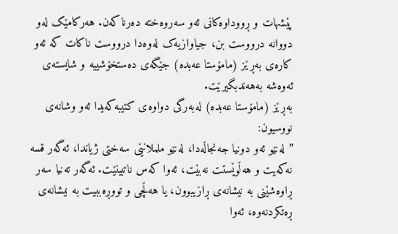پێشهات و ڕووداوەکانی ئەو سەروەختە دەرناکەن. هەرکامێک لەو دووانە درووست بن، جیاوازیەک لەوەدا درووست ناکات کە ئەو کارەی بەڕێز (مامۆستا عەبدە) جێگەی دەستخۆشییە و شایستەی ئەوەشە بەهەندبگیرێت.
بەڕێز (مامۆستا عەبدە) لەبەرگی دواوەی کتیبەکەیدا ئەو وشانەی نووسیون:
” لەنێو ئەو دونیا جەنجاڵەدا، لەنێو ململانێی سەختی ژیاندا، ئەگەر قسە نەکەیت و هەڵوێستت نەبێت، ئەوا کەس ناتبینێت. ئەگەر تەنیا سەر ڕاوەشێنی بە نیشانەی ڕازیبوون، یا هەڵچی و تووڕەببیت بە نیشانەی ڕەتکردنەوە، ئەوا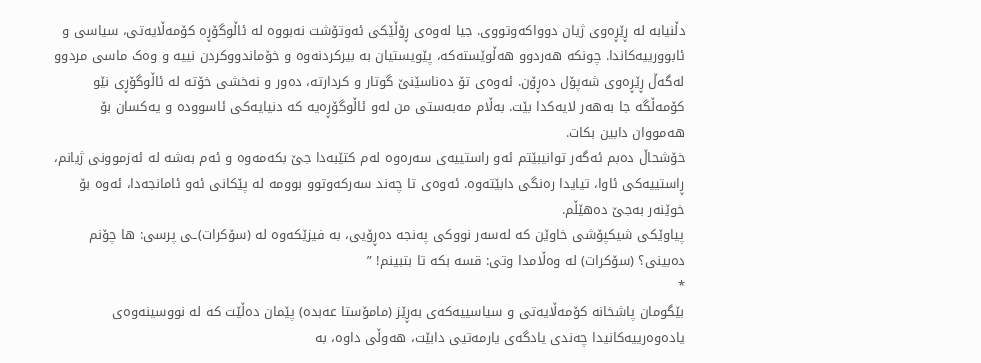دڵنیابە لە ڕێڕەوی ژیان دوواکەوتووی. جیا لەوەی ڕۆڵێکی ئەوتۆشت نەبووە لە ئاڵوگۆڕە کۆمەڵایەتی، سیاسی و ئابوورییەکاندا. چونکە هەردوو هەڵوێستەکە، پێویستیان بە بیرکردنەوە و خۆماندووکردن نییە و وەک ماسی مردوو لەگەڵ ڕێڕەوی شەپۆل دەڕۆن. ئەوەی تۆ دەناسێنێ گوتار و کردارتە، دەور و نەخشی خۆتە لە ئاڵوگۆڕی نێو کۆمەڵگە جا بەهەر لایەکدا بێت. بەڵام مەبەستی من لەو ئاڵوگۆڕەیە کە دنیایەکی ئاسوودە و یەکسان بۆ هەمووان دابین بکات.
خۆشحاڵ دەبم ئەگەر توانیبێتم ئەو راستییەی سەرەوە لەم کتێبەدا جێ بکەمەوە و ئەم بەشە لە ئەزموونی ژیانم، ڕاستییەکی ئاوا، تیایدا رەنگی دابێتەوە. ئەوەی تا چەند سەرکەوتوو بوومە لە پێکانی ئەو ئامانجەدا، ئەوە بۆ خوێنەر بەجێ دەهێڵم.
پیاوێکی شیکپۆشی خاوێن کە لەسەر نووکی پەنجە دەڕۆیی، بە فیزێکەوە لە (سۆکرات)ـی پرسی: ها چۆنم دەبینی؟ (سۆکرات) لە وەڵامدا وتی: قسە بکە تا بتبینم! ”
*
بێگومان پاشخانە کۆمەڵایەتی و سیاسییەکەی بەڕێز (مامۆستا عەبدە) پێمان دەڵێت کە لە نووسینەوەی یادەوەرییەکانیدا چەندی یادگەی یارمەتیی دابێت، هەوڵی داوە، بە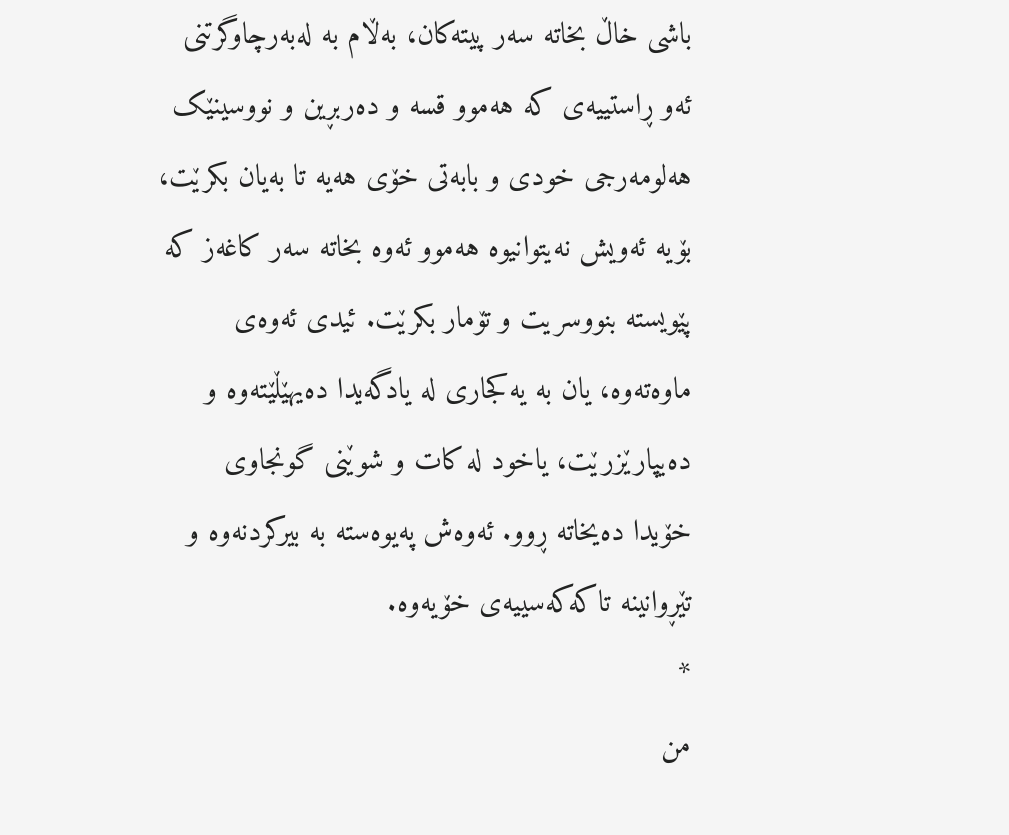باشی خاڵ بخاتە سەر پیتەکان، بەڵام بە لەبەرچاوگرتنی ئەو ڕاستییەی کە هەموو قسە و دەربڕین و نووسینێک هەلومەرجی خودی و بابەتی خۆی هەیە تا بەیان بکرێت، بۆیە ئەویش نەیتوانیوە هەموو ئەوە بخاتە سەر کاغەز کە پێویستە بنووسریت و تۆمار بکرێت. ئیدی ئەوەی ماوەتەوە، یان بە یەکجاری لە یادگەیدا دەیهێڵێتەوە و دەیپارێزرێت، یاخود لە کات و شوێنی گونجاوی خۆیدا دەیخاتە ڕوو. ئەوەش پەیوەستە بە بیرکردنەوە و تێڕوانینە تاکەکەسییەی خۆیەوە.
*
من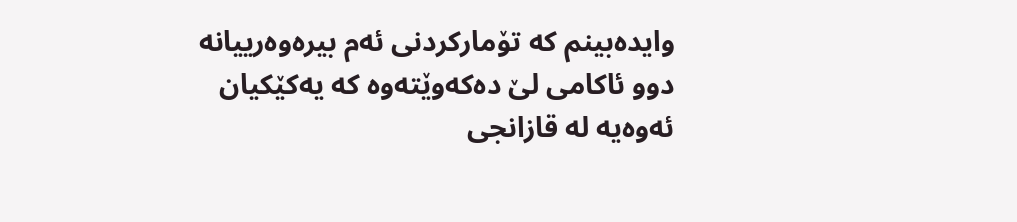وایدەبینم کە تۆمارکردنی ئەم بیرەوەرییانە دوو ئاکامی لێ دەکەوێتەوە کە یەکێکیان ئەوەیە لە قازانجی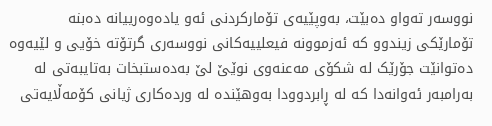نووسەر تەواو دەبێت، بەوپێیەی تۆمارکردنی ئەو یادەوەرییانە دەبنە تۆمارێکی زیندوو کە ئەزموونە فیعلییەکانی نووسەری گرتۆتە خۆیی و لێیەوە دەتوانێت جۆرێک لە شکۆی مەعنەوی نوێێ لێ بەدەستبخات بەتایبەتی لە بەرامبەر ئەوانەدا کە لە ڕابردوودا بەوهێندە لە وردەکاری ژیانی کۆمەڵایەتی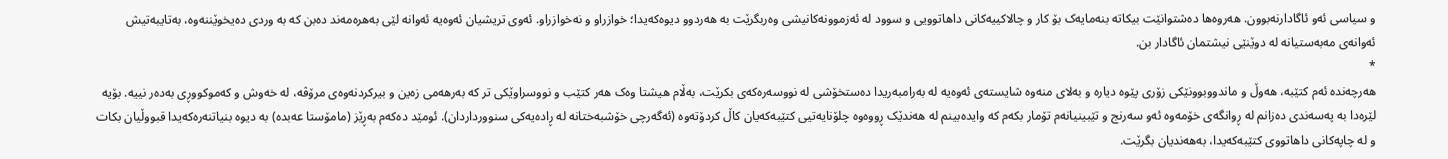و سیاسی ئەو ئاگادارنەبوون. هەروەها دەشتوانێت بیکاتە بنەمایەک بۆ کار و چالاکییەکانی داهاتوویی و سوود لە ئەزموونەکانیشی وەربگرێت بە هەردوو دیوەکەیدا؛ خوازراو و نەخوازراو. ئەوی تریشیان ئەوەیە ئەوانە لێی بەهرەمەند دەبن کە بە وردی دەیخوێننەوە، بەتایبەتیش ئەوانەی مەبەستیانە لە دوێنێی نیشتمان ئاگادار بن.
*
هەرچەندە ئەم کتێبە، هەوڵ و ماندووبوونێکی زۆری پێوە دیارە و بەلای منەوە شایستەی ئەوەیە لە بەرامبەریدا دەستخۆشی لە نووسەرەکەی بکرێت، بەڵام هیشتا وەک هەر کتێب و نووسراوێکی تر کە بەرهەمی زەین و بیرکردنەوەی مرۆڤە، لە خەوش و کەموکووڕی بەدەر نییە. بۆیە لێرەدا بە پەسەندی دەزانم لە ڕوانگەی خۆمەوە ئەو سەرنج و تێبینیانەم تۆمار بکەم کە وایدەبینم لە هەندێک ڕووەوە چلۆنایەتیی کتێبەکەیان کاڵ کردۆتەوە (ئەگەرچی خۆشبەختانە لە ڕادەیەکی سنوورداردان). ئومێد دەکەم بەڕێز (مامۆستا عەبدە) بە دیوە بنیاتنەرەکەیدا قبووڵیان بکات و لە چاپەکانی داهاتووی کتێبەکەیدا، بەهەندیان بگرێت.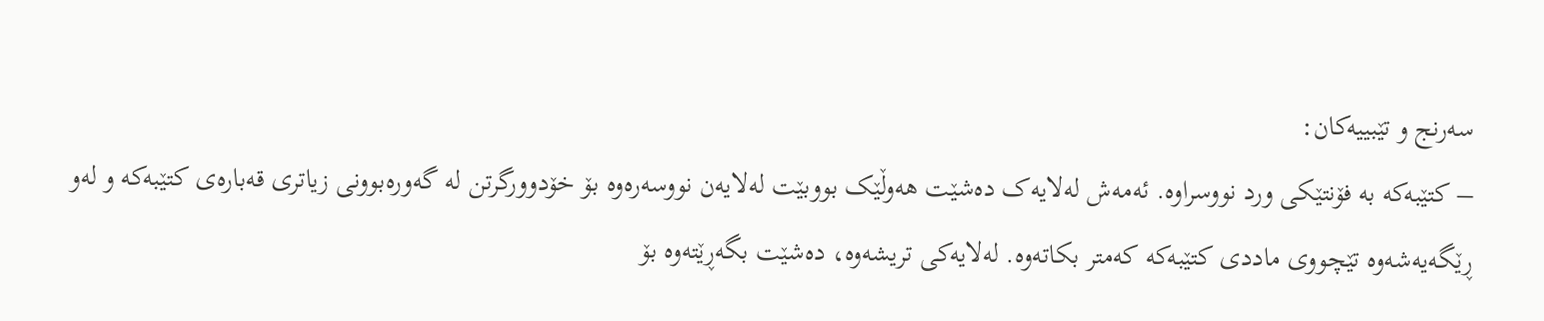سەرنج و تێبییەکان:
– کتێبەکە بە فۆنتێکی ورد نووسراوە. ئەمەش لەلایەک دەشێت هەوڵێک بووبێت لەلایەن نووسەرەوە بۆ خۆدوورگرتن لە گەورەبوونی زیاتری قەبارەی کتێبەکە و لەو ڕێگەیەشەوە تێچووی ماددی کتێبەکە کەمتر بکاتەوە. لەلایەکی تریشەوە، دەشێت بگەڕێتەوە بۆ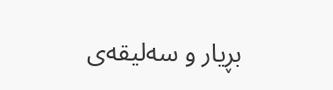بڕیار و سەلیقەی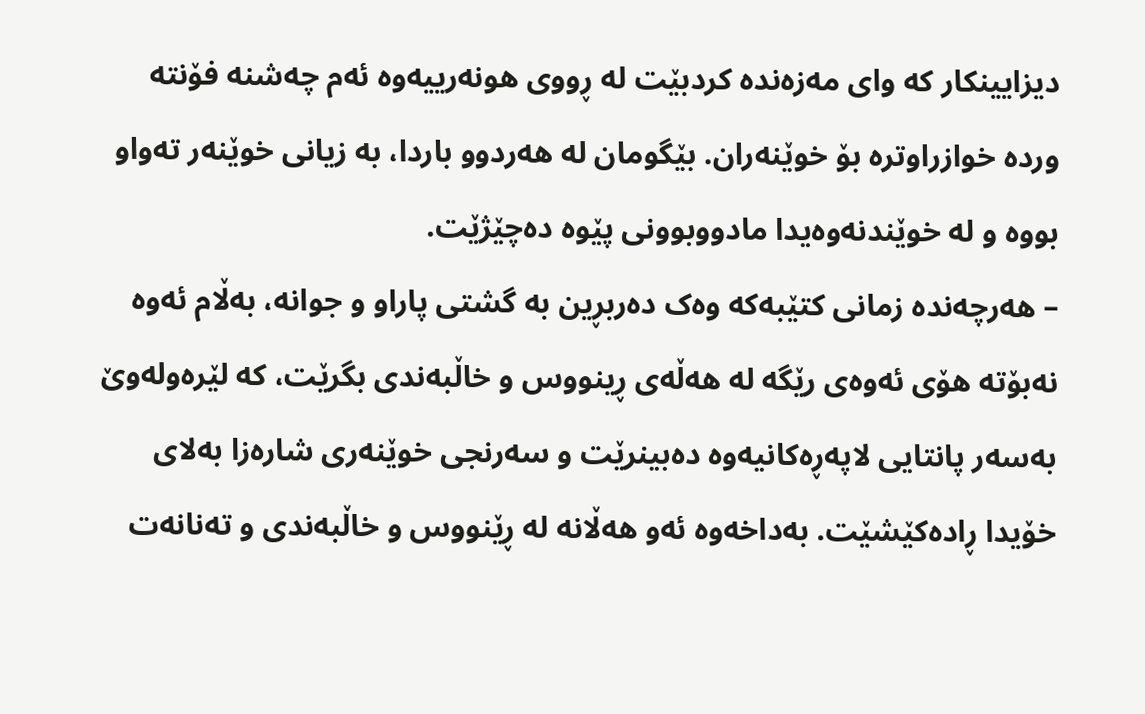دیزایینکار کە وای مەزەندە کردبێت لە ڕووی هونەرییەوە ئەم چەشنە فۆنتە وردە خوازراوترە بۆ خوێنەران. بێگومان لە هەردوو باردا، بە زیانی خوێنەر تەواو بووە و لە خوێندنەوەیدا مادووبوونی پێوە دەچێژێت.
– هەرچەندە زمانی کتێبەکە وەک دەربڕین بە گشتی پاراو و جوانە، بەڵام ئەوە نەبۆتە هۆی ئەوەی رێگە لە هەڵەی ڕینووس و خاڵبەندی بگرێت، کە لێرەولەوێ بەسەر پانتایی لاپەڕەکانیەوە دەبینرێت و سەرنجی خوێنەری شارەزا بەلای خۆیدا ڕادەکێشێت. بەداخەوە ئەو هەڵانە لە ڕێنووس و خاڵبەندی و تەنانەت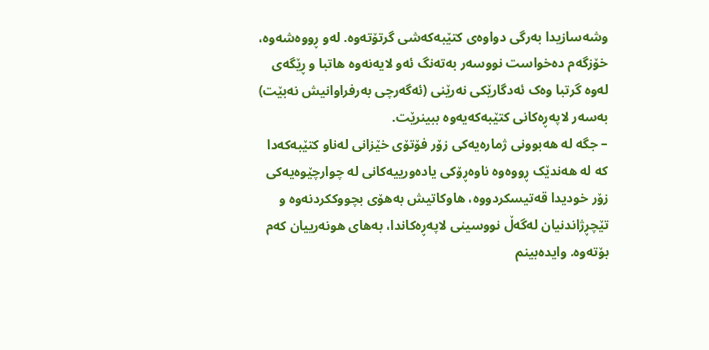وشەسازیدا بەرگی دواوەی کتێبەکەشی گرتۆتەوە. لەو ڕووەشەوە، خۆزگەم دەخواست نووسەر بەتەنگ ئەو لایەنەوە هاتبا و ڕێگەی لەوە گرتبا وەک ئەدگارێکی نەرێنی (ئەگەرچی بەرفراوانیش نەبێت) بەسەر لاپەڕەکانی کتێبەکەیەوە ببینرێت.
– جگە لە هەبوونی ژمارەیەکی زۆر فۆتۆی خێزانی لەناو کتێبەکەدا کە لە هەندێک ڕووەوە ناوەڕۆکی یادەورییەکانی لە چوارچێوەیەکی زۆر خودیدا قەتیسکردووە، هاوکاتیش بەهۆی بچووککردنەوە و تێچڕژاندنیان لەگەڵ نووسینی لاپەڕەکاندا، بەهای هونەرییان کەم بۆتەوە. وایدەبینم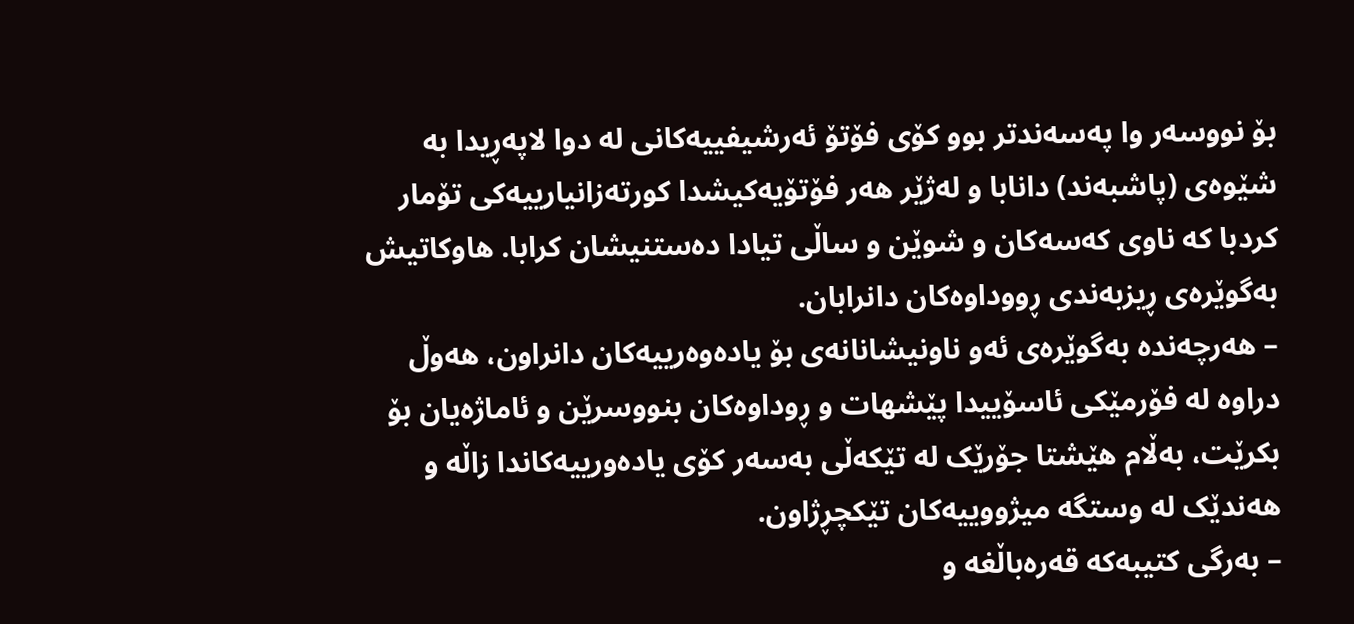بۆ نووسەر وا پەسەندتر بوو کۆی فۆتۆ ئەرشیفییەکانی لە دوا لاپەڕيدا بە شێوەی (پاشبەند) دانابا و لەژێر هەر فۆتۆیەکیشدا کورتەزانیارییەکی تۆمار کردبا کە ناوی کەسەکان و شوێن و ساڵی تیادا دەستنیشان کرابا. هاوکاتیش بەگوێرەی ڕیزبەندی ڕووداوەکان دانرابان.
– هەرچەندە بەگوێرەی ئەو ناونیشانانەی بۆ یادەوەرییەکان دانراون، هەوڵ دراوە لە فۆرمێکی ئاسۆییدا پێشهات و ڕوداوەکان بنووسرێن و ئاماژەیان بۆ بکرێت، بەڵام هێشتا جۆرێک لە تێکەڵی بەسەر کۆی یادەورییەکاندا زاڵە و هەندێک لە وستگە میژووییەکان تێکچڕژاون.
– بەرگی کتیبەکە قەرەباڵغە و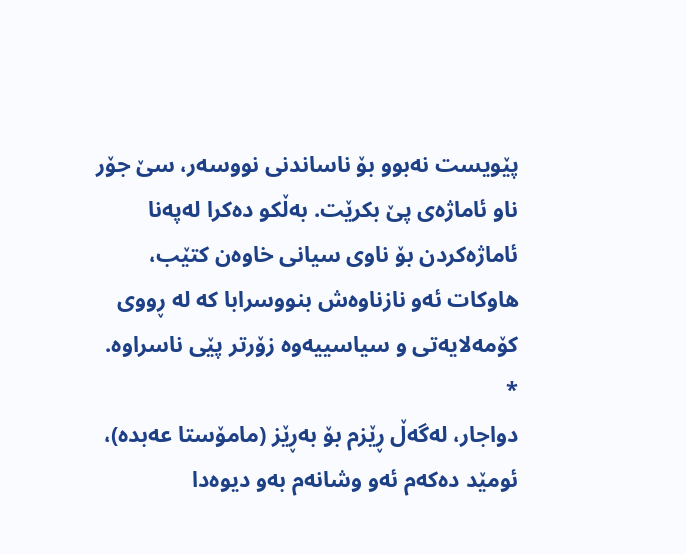پێویست نەبوو بۆ ناساندنی نووسەر، سێ جۆر ناو ئاماژەی پێ بکرێت. بەڵکو دەکرا لەپەنا ئاماژەکردن بۆ ناوی سیانی خاوەن کتێب، هاوکات ئەو نازناوەش بنووسرابا کە لە ڕووی کۆمەلایەتی و سیاسییەوە زۆرتر پێی ناسراوە.
*
دواجار، لەگەڵ ڕێزم بۆ بەڕێز (مامۆستا عەبدە)، ئومێد دەکەم ئەو وشانەم بەو دیوەدا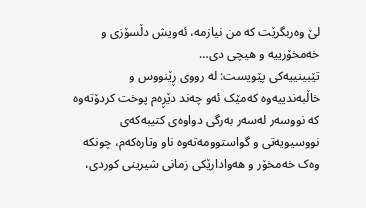لێ وەربگرێت کە من نیازمە، ئەویش دڵسۆزی و خەمخۆرییە و هیچی دی…
تێبینییەکی پێویست: لە رووی ڕێنووس و خاڵبەندییەوە کەمێک ئەو چەند دێڕەم پوخت کردۆتەوە کە نووسەر لەسەر بەرگی دواوەی کتیبەکەی نووسیویەتی و گواستوومەتەوە ناو وتارەکەم، چونکە وەک خەمخۆر و هەوادارێکی زمانی شیرینی کوردی،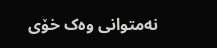نەمتوانی وەک خۆی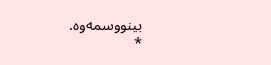بینووسمەوە.
*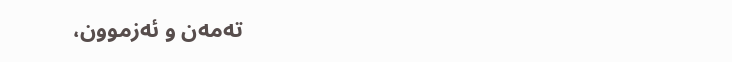تەمەن و ئەزموون،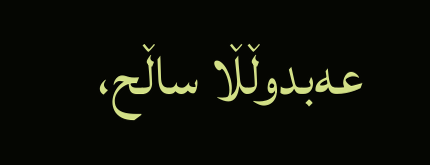عەبدوڵڵا ساڵح،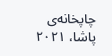چاپخانەی پاشا، ٢٠٢١